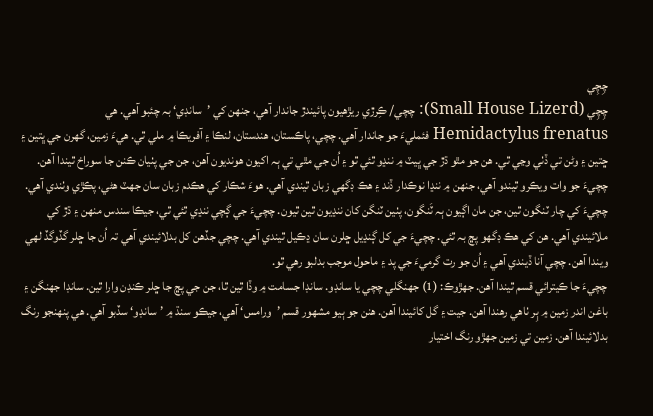چِچِي
چِچِي (Small House Lizerd): چچي/ ڪِرڙي ريڙهيون پائيندڙ جاندار آهي، جنهن کي ’سانڊي‘ بہ چئبو آهي. هي Hemidactylus frenatus فئمليءَ جو جاندار آهي. چچي، پاڪستان، هندستان، لنڪا ۽ آفريڪا ۾ ملي ٿي. هيءَ زمين، گهرن جي ڀتين ۽ ڇتين ۽ وڻن تي ڏٺي وڃي ٿي. هن جو مٿو ڌڙ جي ڀيٽ ۾ ننڍو ٿئي ٿو ۽ اُن جي مٿي تي ٻہ اکيون هونديون آهن، جن جي پٺيان ڪنن جا سوراخ ٿيندا آهن. چچيءَ جو وات ويڪرو ٿيندو آهي، جنهن ۾ ننڍا نوڪدار ڏند ۽ هڪ ڊگهي زبان ٿيندي آهي. هوءَ شڪار کي هڪدم زبان سان جهٽ هڻي، پڪڙي وٺندي آهي. چچيءَ کي چار ٽنگون ٿين، جن مان اڳيون ٻہ ٽَنگون، پٺين ٽنگن کان ننڍيون ٿين ٿيون. چچيءَ جي ڳچي ننڍي ٿئي ٿي، جيڪا سندس منهن ۽ ڌڙ کي ملائيندي آهي. هن کي هڪ ڊگهو پڇ بہ ٿئي. چچيءَ جي کل ڳنڍيل ڇلرن سان ڍڪيل ٿيندي آهي. چچي جڏهن کل بدلائيندي آهي تہ اُن جا ڇلر گڏوگڏ لھي ويندا آهن. چچي آنا ڏيندي آهي ۽ اُن جو رت گرميءَ جي پد ۽ ماحول موجب بدلبو رهي ٿو.
چچيءَ جا ڪيترائي قسم ٿيندا آهن. جھڙوڪ: (1) جهنگلي چچي يا سانڊو. سانڊا جسامت ۾ وڏا ٿين ٿا، جن جي پڇ جا ڇلر ڪنڊن وارا ٿين. سانڊا جهنگن ۽ باغن اندر زمين ۾ ٻِر ٺاهي رهندا آهن. جيت ۽ گل کائيندا آهن. هنن جو ٻيو مشھور قسم ’ورامس‘ آهي، جيڪو سنڌ ۾ ’سانڊو‘ سڏبو آهي. هي پنهنجو رنگ بدلائيندا آهن. زمين تي زمين جهڙو رنگ اختيار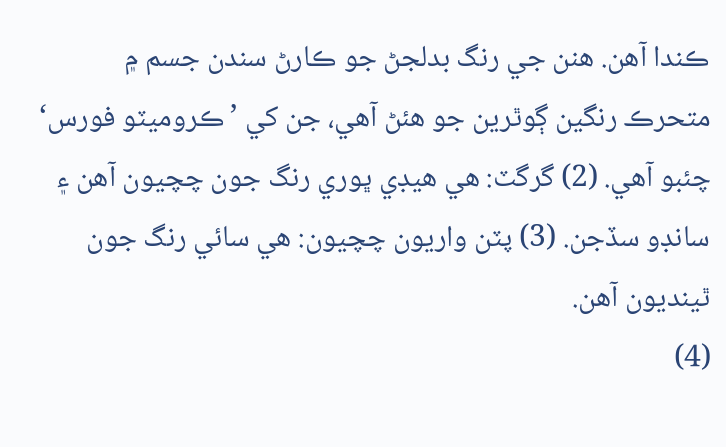ڪندا آهن. هنن جي رنگ بدلجڻ جو ڪارڻ سندن جسم ۾ متحرڪ رنگين ڳوٿرين جو هئڻ آهي، جن کي ’ڪروميٽو فورس‘ چئبو آهي. (2) گرگٽ: هي هيڊي ڀوري رنگ جون چچيون آهن ۽ سانڊو سڏجن. (3) پٽن واريون چچيون: هي سائي رنگ جون ٿينديون آهن.
(4)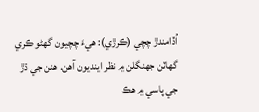اُڏامندڙ چچي (ڪرڙي): هيءَ چچيون گهڻو ڪري گهاٽن جهنگلن ۾ نظر اينديون آهن. هنن جي ڌڙ جي پاسي ۾ هڪ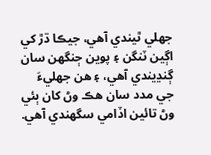جهلي ٿيندي آهي، جيڪا ڌڙ کي اڳين ٽنگن ۽ پوين ڄنگهن سان ڳنڍيندي آهي، ۽ هن جهليءَ جي مدد سان هڪ وڻ کان ٻئي وڻ تائين اڏامي سگهندي آهي.